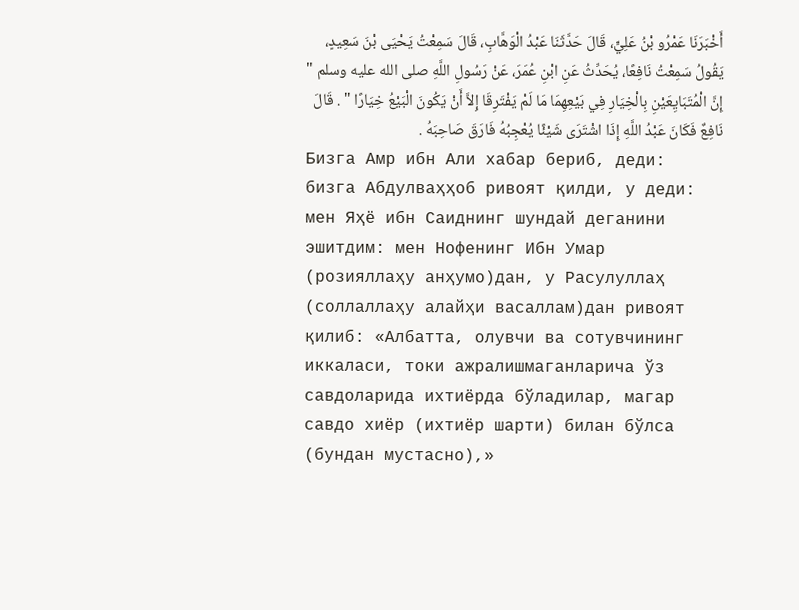أَخْبَرَنَا عَمْرُو بْنُ عَلِيٍّ، قَالَ حَدَّثَنَا عَبْدُ الْوَهَّابِ، قَالَ سَمِعْتُ يَحْيَى بْنَ سَعِيدٍ، يَقُولُ سَمِعْتُ نَافِعًا، يُحَدِّثُ عَنِ ابْنِ عُمَرَ، عَنْ رَسُولِ اللَّهِ صلى الله عليه وسلم " إِنَّ الْمُتَبَايِعَيْنِ بِالْخِيَارِ فِي بَيْعِهِمَا مَا لَمْ يَفْتَرِقَا إِلاَّ أَنْ يَكُونَ الْبَيْعُ خِيَارًا " . قَالَ نَافِعٌ فَكَانَ عَبْدُ اللَّهِ إِذَا اشْتَرَى شَيْئًا يُعْجِبُهُ فَارَقَ صَاحِبَهُ .
Бизга Амр ибн Али хабар бериб, деди: бизга Абдулваҳҳоб ривоят қилди, у деди: мен Яҳё ибн Саиднинг шундай деганини эшитдим: мен Нофенинг Ибн Умар (розияллаҳу анҳумо)дан, у Расулуллаҳ (соллаллаҳу алайҳи васаллам)дан ривоят қилиб: «Албатта, олувчи ва сотувчининг иккаласи, токи ажралишмаганларича ўз савдоларида ихтиёрда бўладилар, магар савдо хиёр (ихтиёр шарти) билан бўлса (бундан мустасно),»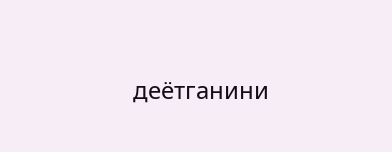деётганини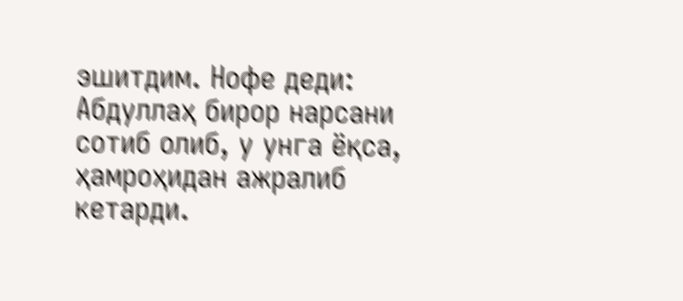эшитдим. Нофе деди: Абдуллаҳ бирор нарсани сотиб олиб, у унга ёқса, ҳамроҳидан ажралиб кетарди.